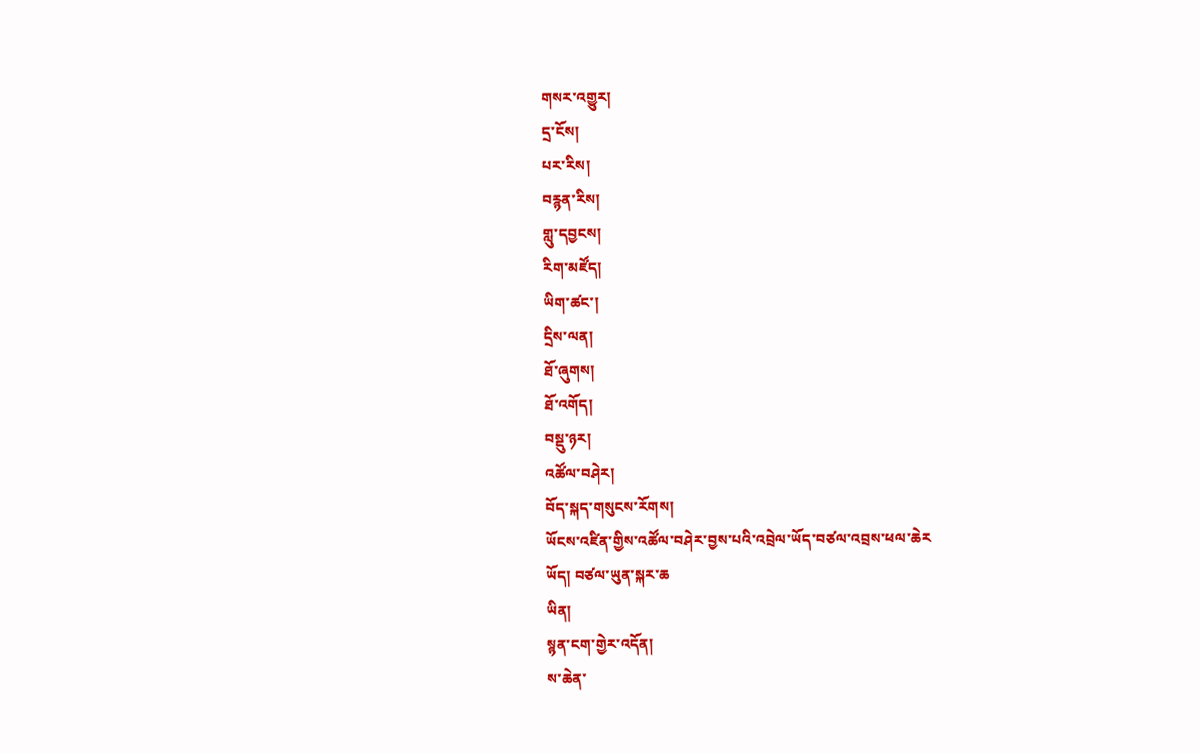གསར་འགྱུར།
དྲ་ངོས།
པར་རིས།
བརྙན་རིས།
གླུ་དབྱངས།
རིག་མཛོད།
ཡིག་ཚང་།
དྲིས་ལན།
ཐོ་ཞུགས།
ཐོ་འགོད།
བསྡུ་ཉར།
འཚོལ་བཤེར།
བོད་སྐད་གསུངས་རོགས།
ཡོངས་འཛིན་གྱིས་འཚོལ་བཤེར་བྱས་པའི་འབྲེལ་ཡོད་བཙལ་འབྲས་ཕལ་ཆེར
ཡོད། བཙལ་ཡུན་སྐར་ཆ
ཡིན།
སྙན་ངག་གྱེར་འདོན།
ས་ཆེན་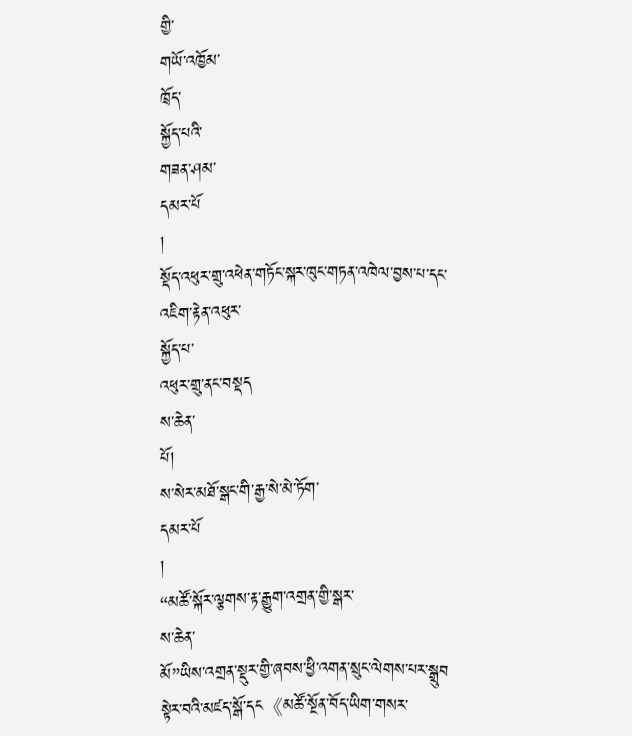གྱི་
གཡོ་འཁྱོམ་
ཁྲོད་
སྐྱོད་པའི་
གཟན་ཤམ་
དམར་པོ
།
སྡོད་འཕུར་གྲུ་འཕེན་གཏོང་སྐར་ཁུང་གཏན་འཁེལ་བྱས་པ་དང་འཇིག་རྟེན་འཕུར་
སྐྱོད་པ་
འཕུར་གྲུ་ནང་བསྡད
ས་ཆེན་
པོ།
ས་སེར་མཐོ་སྒང་གི་རྒྱ་སེ་མེ་ཏོག་
དམར་པོ
།
“མཚོ་སྐོར་ལྕགས་རྟ་རྒྱུག་འགྲན་གྱི་སྒར་
ས་ཆེན་
མོ”ཡིས་འགྲན་སྡུར་གྱི་ཞབས་ཕྱི་འགན་སྲུང་ལེགས་པར་སྒྲུབ
སྟེར་བའི་མཛད་སྒོ་དང《མཚོ་སྔོན་བོད་ཡིག་གསར་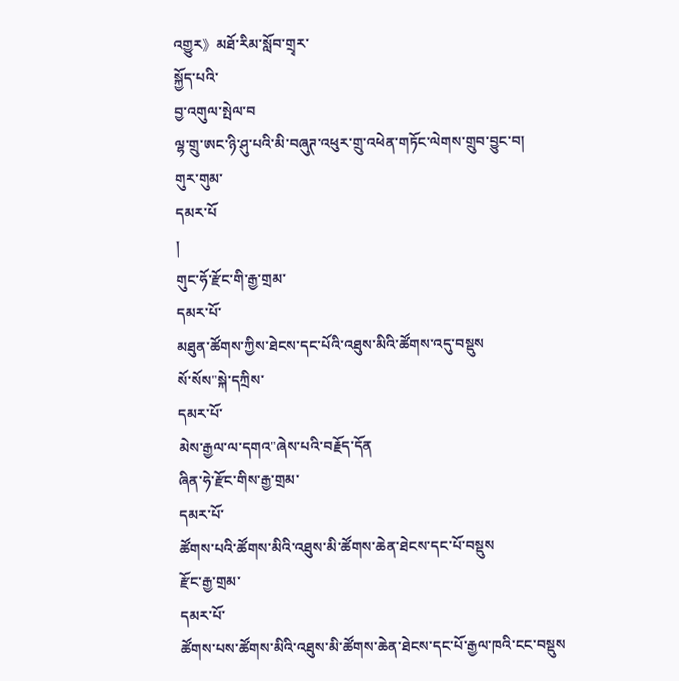འགྱུར》མཐོ་རིམ་སློབ་གྲྭར་
སྐྱོད་པའི་
བྱ་འགུལ་སྤེལ་བ
ལྷ་གྲུ་ཨང་ཉི་ཤུ་པའི་མི་བཞུཊ་འཕུར་གྲུ་འཕེན་གཏོང་ལེགས་གྲུབ་བྱུང་བ།
གུར་གུམ་
དམར་པོ
།
གུང་ཧོ་རྫོང་གི་རྒྱ་གྲམ་
དམར་པོ་
མཐུན་ཚོགས་ཀྱིས་ཐེངས་དང་པོའི་འཐུས་མིའི་ཚོགས་འདུ་བསྡུས
སོ་སོས"སྐེ་དཀྲིས་
དམར་པོ་
མེས་རྒྱལ་ལ་དགའ"ཞེས་པའི་བརྗོད་དོན
ཞིན་ཧེ་རྫོང་གིས་རྒྱ་གྲམ་
དམར་པོ་
ཚོགས་པའི་ཚོགས་མིའི་འཐུས་མི་ཚོགས་ཆེན་ཐེངས་དང་པོ་བསྡུས
རྫོང་རྒྱ་གྲམ་
དམར་པོ་
ཚོགས་པས་ཚོགས་མིའི་འཐུས་མི་ཚོགས་ཆེན་ཐེངས་དང་པོ་རྒྱལ་ཁའི་ངང་བསྡུས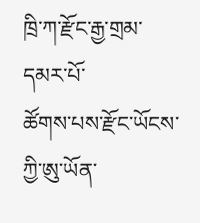ཁྲི་ཀ་རྫོང་རྒྱ་གྲམ་
དམར་པོ་
ཚོགས་པས་རྫོང་ཡོངས་ཀྱི་ཨུ་ཡོན་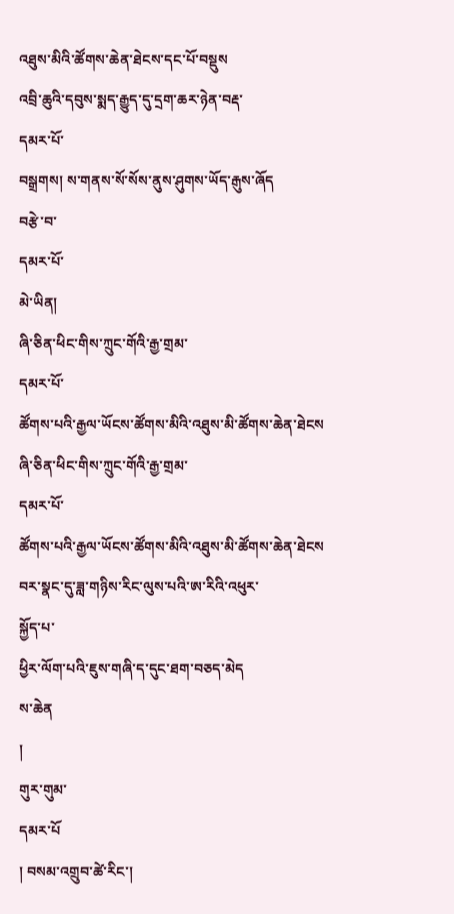འཐུས་མིའི་ཚོགས་ཆེན་ཐེངས་དང་པོ་བསྡུས
འབྲི་ཆུའི་དབུས་སྨད་རྒྱུད་དུ་དྲག་ཆར་ཉེན་བརྡ་
དམར་པོ་
བསྒྲགས། ས་གནས་སོ་སོས་ནུས་ཤུགས་ཡོད་རྒུས་ཞོད
བརྩེ་བ་
དམར་པོ་
མེ་ཡིན།
ཞི་ཅིན་ཕིང་གིས་ཀྲུང་གོའི་རྒྱ་གྲམ་
དམར་པོ་
ཚོགས་པའི་རྒྱལ་ཡོངས་ཚོགས་མིའི་འཐུས་མི་ཚོགས་ཆེན་ཐེངས
ཞི་ཅིན་ཕིང་གིས་ཀྲུང་གོའི་རྒྱ་གྲམ་
དམར་པོ་
ཚོགས་པའི་རྒྱལ་ཡོངས་ཚོགས་མིའི་འཐུས་མི་ཚོགས་ཆེན་ཐེངས
བར་སྣང་དུ་ཟླ་གཉིས་རིང་ལུས་པའི་ཨ་རིའི་འཕུར་
སྐྱོད་པ་
ཕྱིར་ལོག་པའི་ཇུས་གཞི་ད་དུང་ཐག་བཅད་མེད
ས་ཆེན
།
གུར་གུམ་
དམར་པོ
། བསམ་འགྲུབ་ཚེ་རིང་།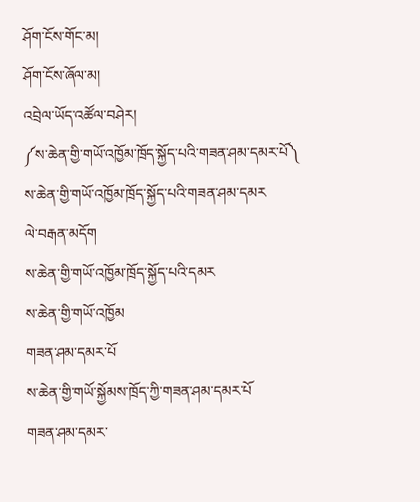ཤོག་ངོས་གོང་མ།
ཤོག་ངོས་ཞོལ་མ།
འབྲེལ་ཡོད་འཚོལ་བཤེར།
༼ས་ཆེན་གྱི་གཡོ་འཁྱོམ་ཁྲོད་སྐྱོད་པའི་གཟན་ཤམ་དམར་པོ༽
ས་ཆེན་གྱི་གཡོ་འཁྱོམ་ཁྲོད་སྐྱོད་པའི་གཟན་ཤམ་དམར
ལེ་བརྒན་མདོག
ས་ཆེན་གྱི་གཡོ་འཁྱོམ་ཁྲོད་སྐྱོད་པའི་དམར
ས་ཆེན་གྱི་གཡོ་འཁྱོམ
གཟན་ཤམ་དམར་པོ
ས་ཆེན་གྱི་གཡོ་སྐྱོམས་ཁྲོད་ཀྱི་གཟན་ཤམ་དམར་པོ
གཟན་ཤམ་དམར་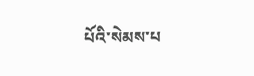པོའི་སེམས་པ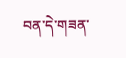བན་དེ་གཟན་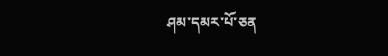ཤམ་དམར་པོ་ཅན